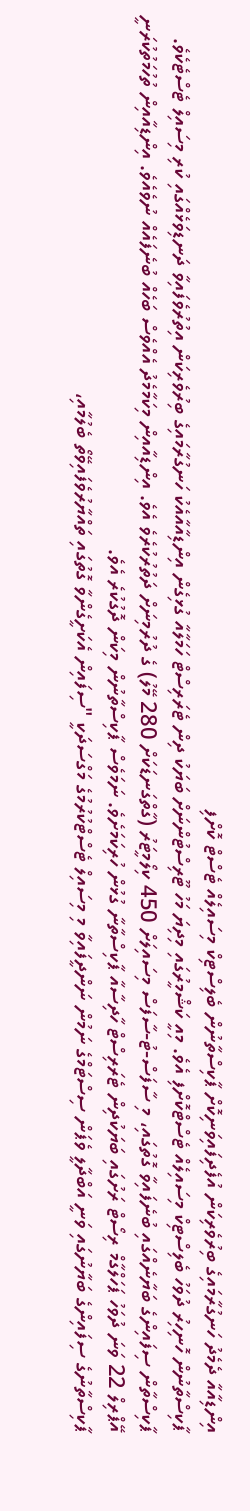އިންޑިއާއާ ދެމެދު ހަނގުރާމައިގެ ބިރުވެރިކަން އުފެދިފައިވަނިކޮށް ޕާކިސްތާނުން ބެލިސްޓިކް މިސައިލެއް ޓެސްޓް ކޮށްފި
ޕާކިސްތާނުން ހޮނިހިރު ދުވަހު ބެލިސްޓިކް މިސައިލެއް ޓެސްޓްކޮށްފި އެވެ. މިއީ ކަޝްމީރުގައި މިދިޔަ މަހު ޓޫރިސްޓުންނަށް ބަޔަކު ދިން ޓެރަރިސްޓް ހަމަލާއާ ގުޅިގެން އިންޑިއާއާއެކު ހަނގުރާމައިގެ ބިރުވެރިކަން އިތުރުވެފައިވާ ދަނޑިވަޅެއްގައި ކުރި މިސައިލް ޓެސްޓެކެވެ.
ޕާކިސްތާން ސިފައިންގެ ބަޔާނެއްގައި ބުނެފައިވާ ގޮތުގައި، މި ސާފަސް-ޓު-ސާފަސް މިސައިލަށް 450 ކިލޯމީޓަރު (ގާތްގަނޑަކަށް 280 މޭލު) ގެ ދުރުމިނަށް ދަތުރުކުރެވެ އެވެ. އިންޑިއާއިން މިކަމާމެދު އެއްވެސް ބަހެއް ބުނެފައެއް ނުވެއެވެ. އިންޑިއާއިން ތުހުމަތުކުރަނީ އޭޕްރިލް 22 ވަނަ ދުވަހު ޕަހަލްގާމް ރިސޯޓް ރަށުގައި ބަޔަކުދިން ޓެރަރިސްޓް ހާދިސާއާ ޕާކިސްތާނާ ގުޅުން ހުރިކަމަށެވެ. ނަމަވެސް ޕާކިސްތާނުން މިކަން ދޮގުކުރެ އެވެ.
ޕާކިސްތާނުގެ ސިފައިންގެ ބަޔާނުގައި ވަނީ އަބްދާލީ ވެޕަން ސިސްޓަމްގެ ނަމުން ނަންދީފައިވާ މި މިސައިލް ޓެސްޓްކުރުމުގެ މަގްސަދަކީ "ސިފައިން އެކަށީގެންވާ ގޮތުގައި ތައްޔާރުވެފައިވޭތޯ ބެލުމާއި،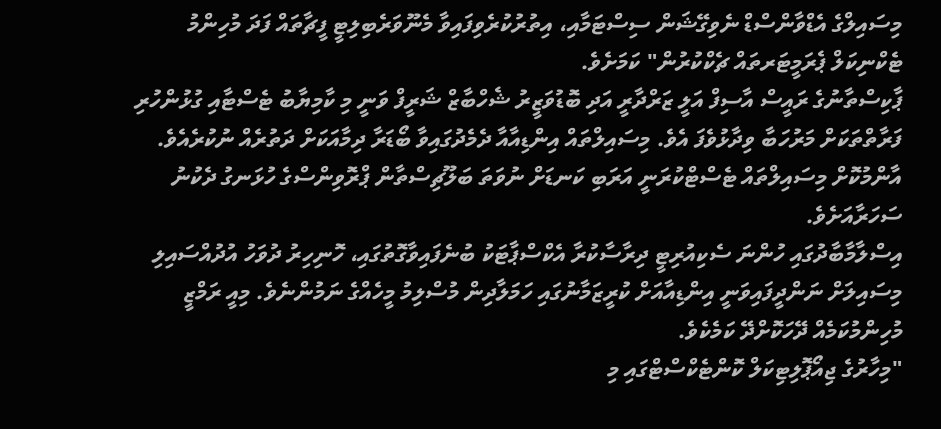މިސައިލްގެ އެޑްވާންސްޑް ނެވިގޭޝަން ސިސްޓަމާއި، އިތުރުކުރެވިފައިވާ މެނޫވަރެބިލިޓީ ފީޗާތައް ފަދަ މުހިންމު ޓެކްނިކަލް ޕެރަމީޓަރތައް ޗެކްކުރުން" ކަމަށެވެ.
ޕާކިސްތާނުގެ ރައީސް އާސިފް އަލީ ޒަރްދާރީ އަދި ބޮޑުވަޒީރު ޝެހްބާޒް ޝަރީފް ވަނީ މި ކާމިޔާބު ޓެސްޓާއި ގުޅުންހުރި ފަރާތްތަކަށް މަރުހަބާ ވިދާޅުވެފަ އެވެ. މިސައިލްތައް އިންޑިއާއާ ދެމެދުގައިވާ ބޯޑަރާ ދިމާއަކަށް ދަތުރެއް ނުކުރެއެވެ. އާންމުކޮށް މިސައިލްތައް ޓެސްޓްކުރަނީ އަރަބި ކަނޑަށް ނުވަތަ ބަލޫޗިސްތާން ޕްރޮވިންސްގެ ހުޅަނގު ދެކުނު ސަހަރާއަށެވެ.
އިސްލާމާބާދުގައި ހުންނަ ސެކިއުރިޓީ ދިރާސާކުރާ އެކްސްޕާޓަކު ބުނެފައިވާގޮތުގައި، ހޮނިހިރު ދުވަހު އުދުއްސައިލި މިސައިލަށް ނަންދީފައިވަނީ އިންޑިއާއަށް ކުރީޒަމާނުގައި ހަމަލާދިން މުސްލިމު މީހެއްގެ ނަމުންނެވެ. މިއީ ރަމްޒީ މުހިންމުކަމެއް ދޭހަކޮށްދޭ ކަމެކެވެ.
"މިހާރުގެ ޖިއޯޕޮލިޓިކަލް ކޮންޓެކްސްޓްގައި މި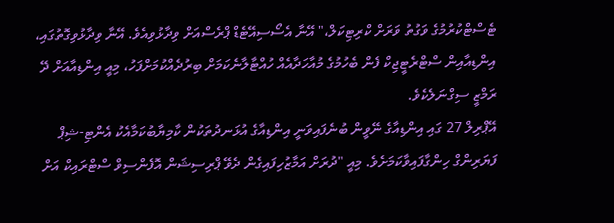ޓެސްޓްކުރުމުގެ ވަގުތު ވަރަށް ކްރިޓިކަލް،" އޭނާ އެސޯސިއޭޓެޑް ޕްރެސްއަށް ވިދާޅުވިއެވެ. އޭނާ ވިދާޅުވިގޮތުގައި، އިންޑިއާއިން ސްޓްރެޓީޖިކް ފެން ބެހުމުގެ މުއާހަދާއެއް ހުއްޓާލާނެކަމަށް ބިރުދެއްކުމަށްފަހު، މިއީ އިންޑިއާއަށް ދޭ ރަމްޒީ ސިގްނަލެކެވެ.
އޭޕްރިލް 27 ގައި އިންޑިއާގެ ނޭވީން ބުނެފައިވަނީ އިންޑިއާގެ އުޅަނދުތަކުން ކާމިޔާބުކަމާއެކު އެންޓި-ޝިޕް ފަޔަރިންގް ހިންގާފައިވާކަމަށެވެ. މިއީ "ދުރަށް އަމާޒުހިފައިގެން ދެވޭ ޕްރިސިޝަން އޮފެންސިވް ސްޓްރައިކް އަށް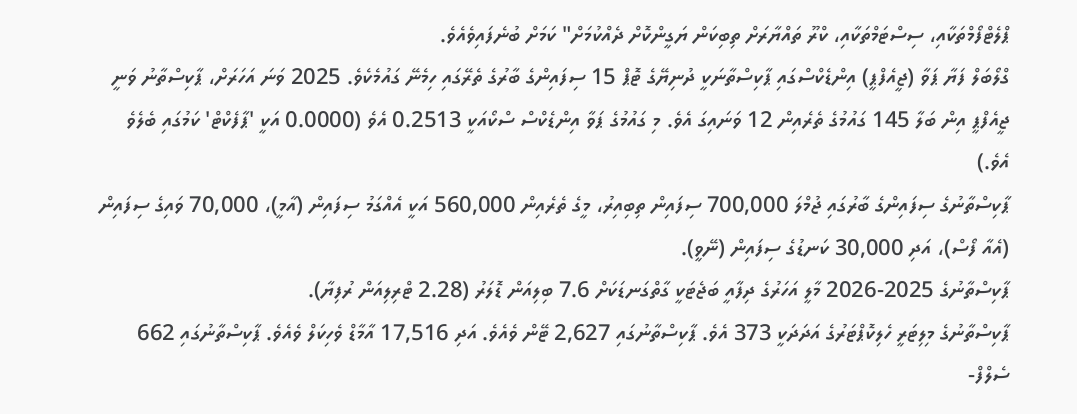ޕްލެޓްފޯމްތަކާއި، ސިސްޓަމްތަކާއި، ކްރޫ ތައްޔާރަށް ތިބިކަން ޔަގީންކޮށް ދެއްކުމަށް" ކަމަށް ބުނެފައިވެއެވެ.
ގްލޯބަލް ފަޔާ ޕަވާ (ޖީއެފްޕީ) އިންޑެކްސްގައި ޕާކިސްތާނަކީ ދުނިޔޭގެ ޓޮޕް 15 ސިފައިންގެ ބާރުގެ ތެރޭގައި ހިމެނޭ ގައުމެކެވެ. 2025 ވަނަ އަހަރަށް، ޕާކިސްތާނު ވަނީ ޖީއެފްޕީ އިން ބަލާ 145 ގައުމުގެ ތެރެއިން 12 ވަނައިގަ އެވެ. މި ގައުމުގެ ޕަވާ އިންޑެކްސް ސްކޯއަކީ 0.2513 އެވެ (0.0000 އަކީ 'ޕާފެކްޓް' ކަމުގައި ބެލެވެ އެވެ.)
ޕާކިސްތާނުގެ ސިފައިންގެ ބާރުގައި ޖުމްލަ 700,000 ސިފައިން ތިބިއިރު، މީގެ ތެރެއިން 560,000 އަކީ އެއްގަމު ސިފައިން (އާމީ)، 70,000 ވައިގެ ސިފައިން (އެއާ ފޯސް)، އަދި 30,000 ކަނޑުގެ ސިފައިން (ނޭވީ).
ޕާކިސްތާނުގެ 2025-2026 މާލީ އަހަރުގެ ދިފާއީ ބަޖެޓަކީ ގާތްގަނޑަކަށް 7.6 ބިލިއަން ޑޮލަރު (2.28 ޓްރިލިއަން ރުފިޔާ).
ޕާކިސްތާނުގެ މިލިޓަރީ ހެލިކޮޕްޓަރުގެ އަދަދަކީ 373 އެވެ. ޕާކިސްތާނުގައި 2,627 ޓޭން ވެއެވެ. އަދި 17,516 އާމާޑް ވެހިކަލް ވެއެވެ. ޕާކިސްތާނުގައި 662 ސެލްފް-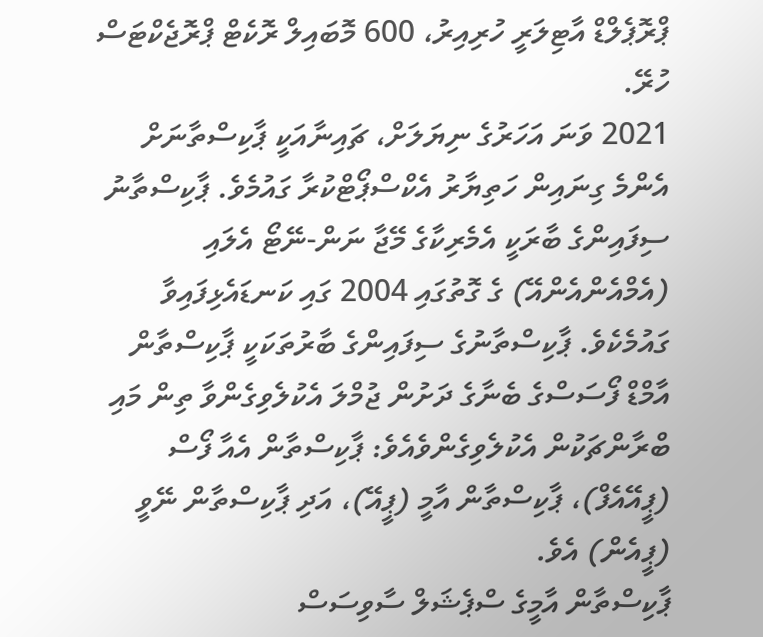ޕްރޮޕެލްޑް އާޓިލަރީ ހުރިއިރު، 600 މޮބައިލް ރޮކެޓް ޕްރޮޖެކްޓަސް ހުރޭ.
2021 ވަނަ އަހަރުގެ ނިޔަލަށް، ޗައިނާއަކީ ޕާކިސްތާނަށް އެންމެ ގިނައިން ހަތިޔާރު އެކްސްޕޯޓްކުރާ ގައުމެވެ. ޕާކިސްތާނު ސިފައިންގެ ބާރަކީ އެމެރިކާގެ މޭޖާ ނަން-ނޭޓޯ އެލައި (އެމްއެންއެންއޭ) ގެ ގޮތުގައި 2004 ގައި ކަނޑައެޅިފައިވާ ގައުމެކެވެ. ޕާކިސްތާނުގެ ސިފައިންގެ ބާރުތަކަކީ ޕާކިސްތާން އާމްޑް ފޯސަސްގެ ބެނާގެ ދަށުން ޖުމްލަ އެކުލެވިގެންވާ ތިން މައި ބްރާންޗަކުން އެކުލެވިގެންވެއެވެ: ޕާކިސްތާން އެއާ ފޯސް (ޕީއޭއެފް)، ޕާކިސްތާން އާމީ (ޕީއޭ)، އަދި ޕާކިސްތާން ނޭވީ (ޕީއެން) އެވެ.
ޕާކިސްތާން އާމީގެ ސްޕެޝަލް ސާވިސަސް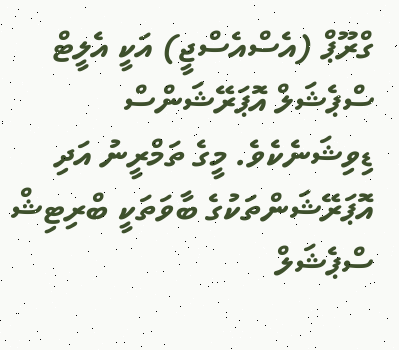ގްރޫޕް (އެސްއެސްޖީ) އަކީ އެލީޓް ސްޕެޝަލް އޮޕަރޭޝަންސް ޑިވިޝަނެކެވެ. މީގެ ތަމްރީނު އަދި އޮޕަރޭޝަންތަކުގެ ބާވަތަކީ ބްރިޓިޝް ސްޕެޝަލް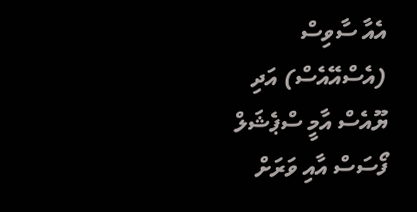އެއާ ސާވިސް (އެސްއޭއެސް) އަދި ޔޫއެސް އާމީ ސްޕެޝަލް ފޯސަސް އާއި ވަރަށް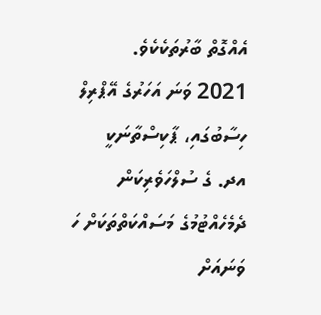އެއްގޮތް ބާރުތަކެކެވެ.
2021 ވަނަ އަހަރުގެ އޭޕްރިލް ހިސާބުގައި، ޕާކިސްތާނަކީ އދ. ގެ ސުލްހަވެރިކަން ދެމެހެއްޓުމުގެ މަސައްކަތްތަކަށް ހަ ވަނައަށް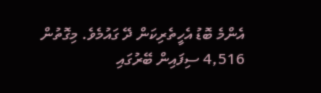އެންމެ ބޮޑު އެހީތެރިކަން ދޭ ގައުމެވެ. މިގޮތުން 4,516 ސިފައިން ބޭރުގައި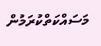މަސައްކަތްކުރަމުން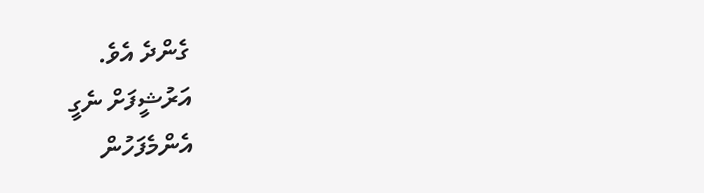ގެންދެ އެވެ.
އަރުޝީފަށް ނެގީ
އެންމެފަހުން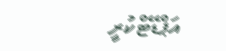އަޕްޑޭޓްކުރީ